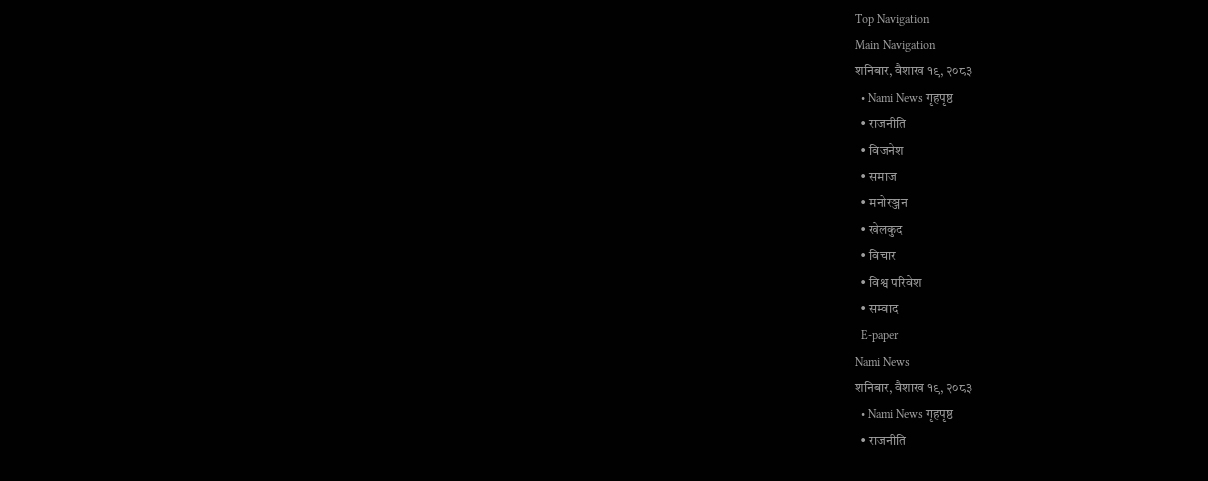Top Navigation
Main Navigation
शनिबार, वैशाख १९, २०८३
  • Nami News गृहपृष्ठ
  • राजनीति
  • विजनेश
  • समाज
  • मनोरञ्जन
  • खेलकुद
  • विचार
  • विश्व परिवेश
  • सम्वाद
  E-paper
Nami News
शनिबार, वैशाख १९, २०८३
  • Nami News गृहपृष्ठ
  • राजनीति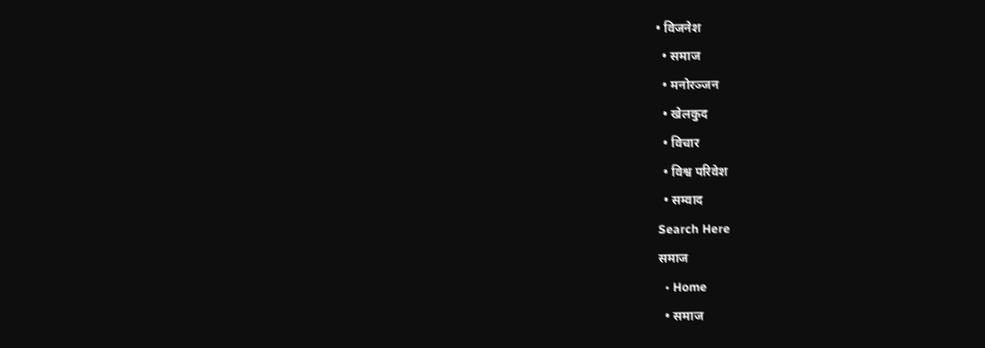• विजनेश
  • समाज
  • मनोरञ्जन
  • खेलकुद
  • विचार
  • विश्व परिवेश
  • सम्वाद
Search Here
समाज
  • Home
  • समाज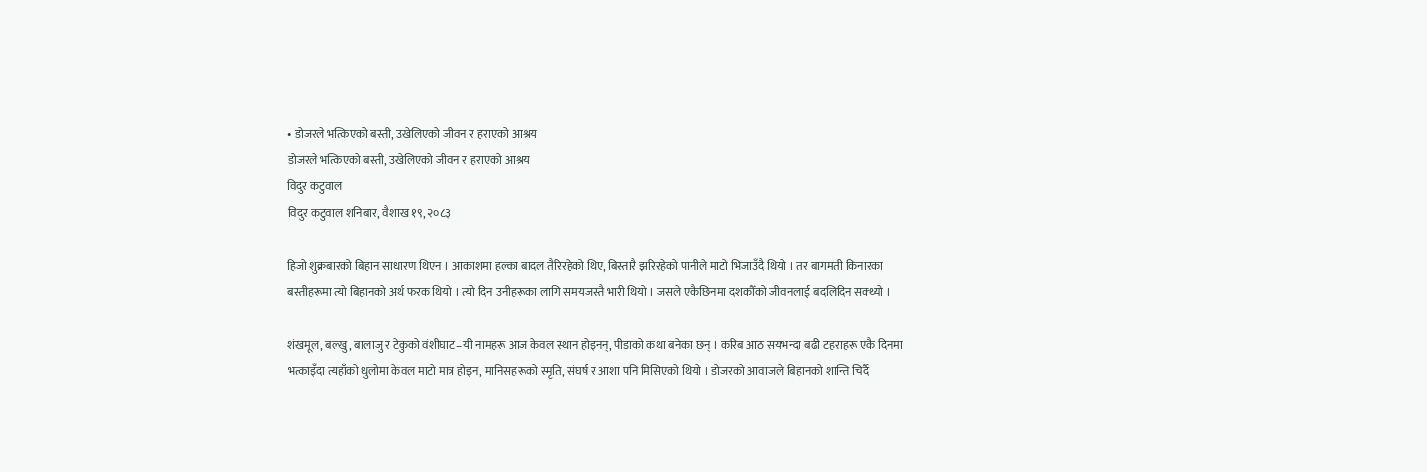• डोजरले भत्किएको बस्ती, उखेलिएको जीवन र हराएको आश्रय
डोजरले भत्किएको बस्ती, उखेलिएको जीवन र हराएको आश्रय
विदुर कटुवाल
विदुर कटुवाल शनिबार, वैशाख १९, २०८३

हिजो शुक्रबारको बिहान साधारण थिएन । आकाशमा हल्का बादल तैरिरहेको थिए, बिस्तारै झरिरहेको पानीले माटो भिजाउँदै थियो । तर बागमती किनारका बस्तीहरूमा त्यो बिहानको अर्थ फरक थियो । त्यो दिन उनीहरूका लागि समयजस्तै भारी थियो । जसले एकैछिनमा दशकौँको जीवनलाई बदलिदिन सक्थ्यो ।

शंखमूल, बल्खु, बालाजु र टेकुको वंशीघाट–यी नामहरू आज केवल स्थान होइनन्, पीडाको कथा बनेका छन् । करिब आठ सयभन्दा बढी टहराहरू एकै दिनमा भत्काइँदा त्यहाँको धुलोमा केवल माटो मात्र होइन, मानिसहरूको स्मृति, संघर्ष र आशा पनि मिसिएको थियो । डोजरको आवाजले बिहानको शान्ति चिर्दै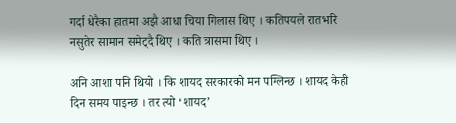गर्दा धेरैका हातमा अझै आधा चिया गिलास थिए । कतिपयले रातभरि नसुतेर सामान समेट्दै थिए । कति त्रासमा थिए ।

अनि आशा पनि थियो । कि शायद सरकारको मन पग्लिन्छ । शायद केही दिन समय पाइन्छ । तर त्यो ‘शायद’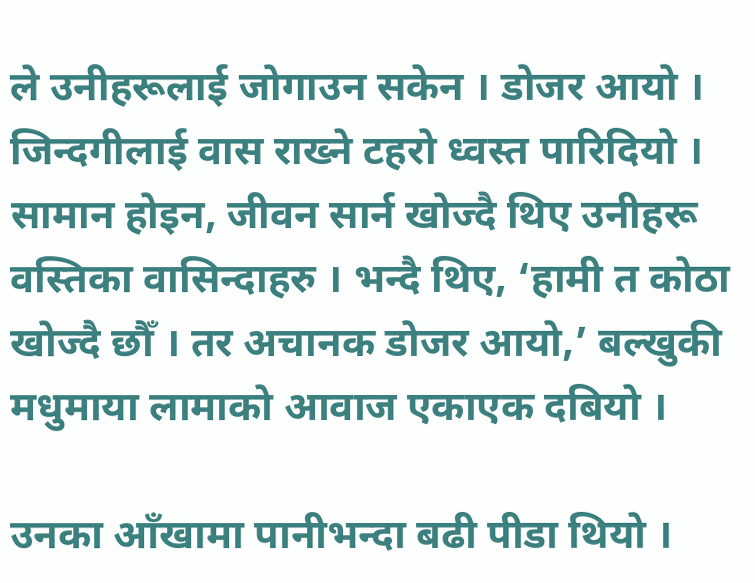ले उनीहरूलाई जोगाउन सकेन । डोजर आयो । जिन्दगीलाई वास राख्ने टहरो ध्वस्त पारिदियो । सामान होइन, जीवन सार्न खोज्दै थिए उनीहरू वस्तिका वासिन्दाहरु । भन्दै थिए, ‘हामी त कोठा खोज्दै छौँ । तर अचानक डोजर आयो,’ बल्खुकी मधुमाया लामाको आवाज एकाएक दबियो ।

उनका आँखामा पानीभन्दा बढी पीडा थियो ।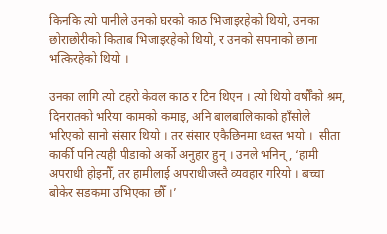किनकि त्यो पानीले उनको घरको काठ भिजाइरहेको थियो, उनका छोराछोरीको किताब भिजाइरहेको थियो, र उनको सपनाको छाना भत्किरहेको थियो ।

उनका लागि त्यो टहरो केवल काठ र टिन थिएन । त्यो थियो वर्षौँको श्रम, दिनरातको भरिया कामको कमाइ, अनि बालबालिकाको हाँसोले भरिएको सानो संसार थियो । तर संसार एकैछिनमा ध्वस्त भयो ।  सीता कार्की पनि त्यही पीडाको अर्को अनुहार हुन् । उनले भनिन्, ‘हामी अपराधी होइनौँ, तर हामीलाई अपराधीजस्तै व्यवहार गरियो । बच्चा बोकेर सडकमा उभिएका छौँ ।’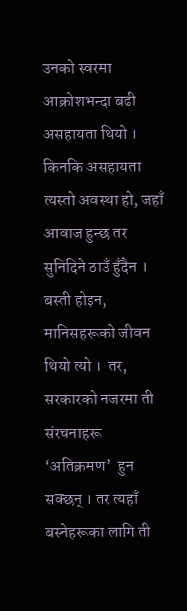उनको स्वरमा आक्रोशभन्दा बढी असहायता थियो । किनकि असहायता त्यस्तो अवस्था हो, जहाँ आवाज हुन्छ तर सुनिदिने ठाउँ हुँदैन ।
बस्ती होइन, मानिसहरूको जीवन थियो त्यो ।  तर, सरकारको नजरमा ती संरचनाहरू ‘अतिक्रमण’  हुन सक्छन् । तर त्यहाँ बस्नेहरूका लागि ती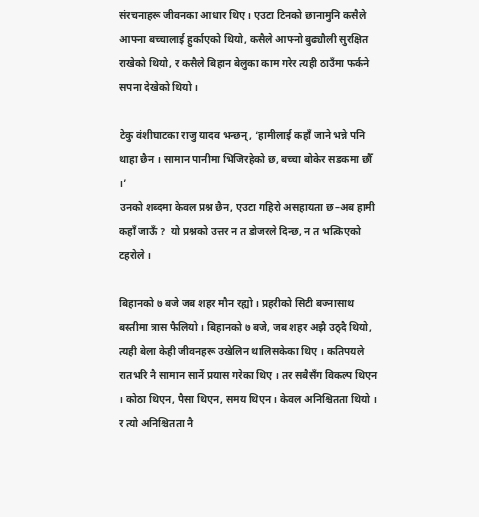संरचनाहरू जीवनका आधार थिए । एउटा टिनको छानामुनि कसैले आफ्ना बच्चालाई हुर्काएको थियो, कसैले आफ्नो बुढ्यौली सुरक्षित राखेको थियो, र कसैले बिहान बेलुका काम गरेर त्यही ठाउँमा फर्कने सपना देखेको थियो ।

टेकु वंशीघाटका राजु यादव भन्छन्, ‘हामीलाई कहाँ जाने भन्ने पनि थाहा छैन । सामान पानीमा भिजिरहेको छ, बच्चा बोकेर सडकमा छौँ ।’
उनको शब्दमा केवल प्रश्न छैन, एउटा गहिरो असहायता छ–अब हामी कहाँ जाऊँ ?  यो प्रश्नको उत्तर न त डोजरले दिन्छ, न त भत्किएको टहरोले ।

बिहानको ७ बजे जब शहर मौन रह्यो । प्रहरीको सिटी बज्नासाथ बस्तीमा त्रास फैलियो । बिहानको ७ बजे, जब शहर अझै उठ्दै थियो, त्यही बेला केही जीवनहरू उखेलिन थालिसकेका थिए । कतिपयले रातभरि नै सामान सार्ने प्रयास गरेका थिए । तर सबैसँग विकल्प थिएन । कोठा थिएन, पैसा थिएन, समय थिएन । केवल अनिश्चितता थियो । र त्यो अनिश्चितता नै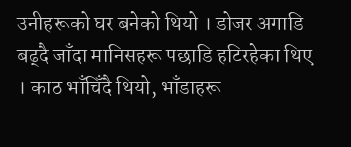उनीहरूको घर बनेको थियो । डोजर अगाडि बढ्दै जाँदा मानिसहरू पछाडि हटिरहेका थिए । काठ भाँचिँदै थियो, भाँडाहरू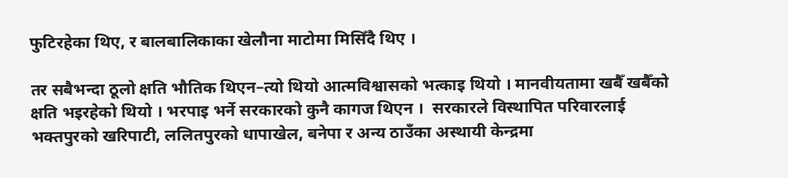फुटिरहेका थिए, र बालबालिकाका खेलौना माटोमा मिसिँदै थिए ।

तर सबैभन्दा ठूलो क्षति भौतिक थिएन–त्यो थियो आत्मविश्वासको भत्काइ थियो । मानवीयतामा खबैँ खबैँको क्षति भइरहेको थियो । भरपाइ भर्ने सरकारको कुनै कागज थिएन ।  सरकारले विस्थापित परिवारलाई भक्तपुरको खरिपाटी, ललितपुरको धापाखेल, बनेपा र अन्य ठाउँका अस्थायी केन्द्रमा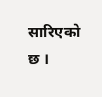सारिएको छ ।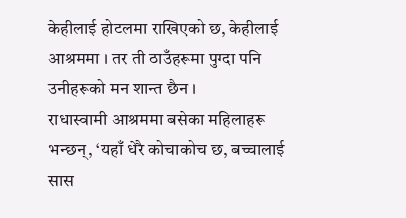केहीलाई होटलमा राखिएको छ, केहीलाई आश्रममा । तर ती ठाउँहरूमा पुग्दा पनि उनीहरूको मन शान्त छैन ।
राधास्वामी आश्रममा बसेका महिलाहरू भन्छन्, ‘यहाँ धेरै कोचाकोच छ, बच्चालाई सास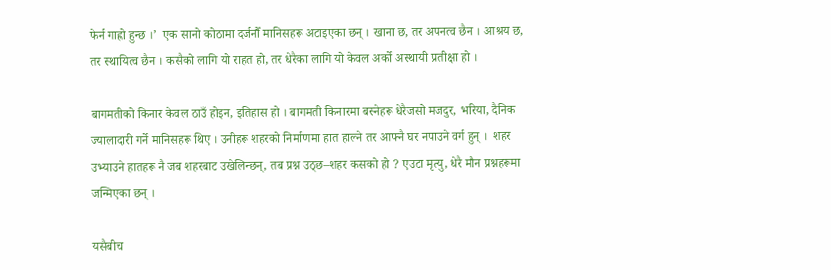फेर्न गाह्रो हुन्छ ।’  एक सानो कोठामा दर्जनौँ मानिसहरू अटाइएका छन् । खाना छ, तर अपनत्व छैन । आश्रय छ, तर स्थायित्व छैन । कसैको लागि यो राहत हो, तर धेरैका लागि यो केवल अर्को अस्थायी प्रतीक्षा हो ।

बागमतीको किनार केवल ठाउँ होइन, इतिहास हो । बागमती किनारमा बस्नेहरू धेरैजसो मजदुर, भरिया, दैनिक ज्यालादारी गर्ने मानिसहरू थिए । उनीहरू शहरको निर्माणमा हात हाल्ने तर आफ्नै घर नपाउने वर्ग हुन् ।  शहर उभ्याउने हातहरू नै जब शहरबाट उखेलिन्छन्, तब प्रश्न उठ्छ–शहर कसको हो ? एउटा मृत्यु, धेरै मौन प्रश्नहरूमा जन्मिएका छन् ।

यसैबीच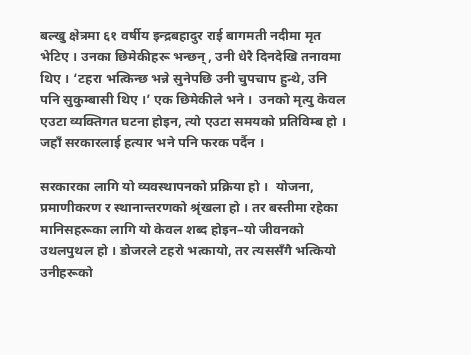बल्खु क्षेत्रमा ६१ वर्षीय इन्द्रबहादुर राई बागमती नदीमा मृत भेटिए । उनका छिमेकीहरू भन्छन्, उनी धेरै दिनदेखि तनावमा थिए । ‘टहरा भत्किन्छ भन्ने सुनेपछि उनी चुपचाप हुन्थे, उनि पनि सुकुम्बासी थिए ।’ एक छिमेकीले भने ।  उनको मृत्यु केवल एउटा व्यक्तिगत घटना होइन, त्यो एउटा समयको प्रतिविम्ब हो । जहाँ सरकारलाई हत्यार भने पनि फरक पर्दैन ।

सरकारका लागि यो व्यवस्थापनको प्रक्रिया हो ।  योजना, प्रमाणीकरण र स्थानान्तरणको श्रृंखला हो । तर बस्तीमा रहेका मानिसहरूका लागि यो केवल शब्द होइन–यो जीवनको उथलपुथल हो । डोजरले टहरो भत्कायो, तर त्यससँगै भत्कियो उनीहरूको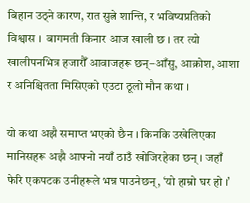बिहान उठ्ने कारण, रात सुत्ने शान्ति, र भविष्यप्रतिको विश्वास ।  बागमती किनार आज खाली छ । तर त्यो खालीपनभित्र हजारौँ आवाजहरू छन्–आँसु, आक्रोश, आशा र अनिश्चितता मिसिएको एउटा ठूलो मौन कथा ।

यो कथा अझै समाप्त भएको छैन । किनकि उखेलिएका मानिसहरू अझै आफ्नो नयाँ ठाउँ खोजिरहेका छन् । जहाँ फेरि एकपटक उनीहरूले भन्न पाउनेछन्, ‘यो हाम्रो घर हो ।’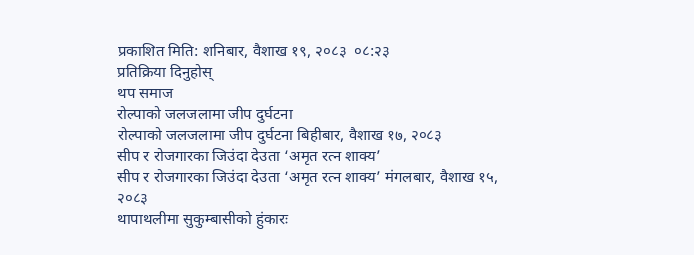प्रकाशित मिति: शनिबार, वैशाख १९, २०८३  ०८:२३
प्रतिक्रिया दिनुहोस्
थप समाज
रोल्पाको जलजलामा जीप दुर्घटना
रोल्पाको जलजलामा जीप दुर्घटना बिहीबार, वैशाख १७, २०८३
सीप र रोजगारका जिउंदा देउता ‘अमृत रत्न शाक्य’
सीप र रोजगारका जिउंदा देउता ‘अमृत रत्न शाक्य’ मंगलबार, वैशाख १५, २०८३
थापाथलीमा सुकुम्बासीको हुंकारः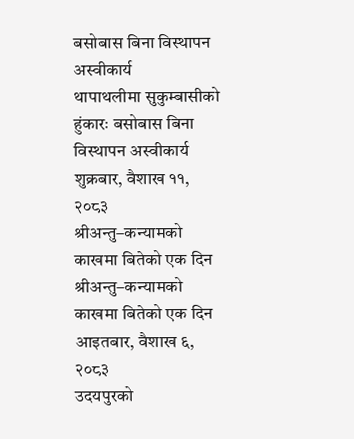बसोबास बिना विस्थापन अस्वीकार्य
थापाथलीमा सुकुम्बासीको हुंकारः बसोबास बिना विस्थापन अस्वीकार्य शुक्रबार, वैशाख ११, २०८३
श्रीअन्तु–कन्यामको काखमा बितेको एक दिन
श्रीअन्तु–कन्यामको काखमा बितेको एक दिन आइतबार, वैशाख ६, २०८३
उदयपुरको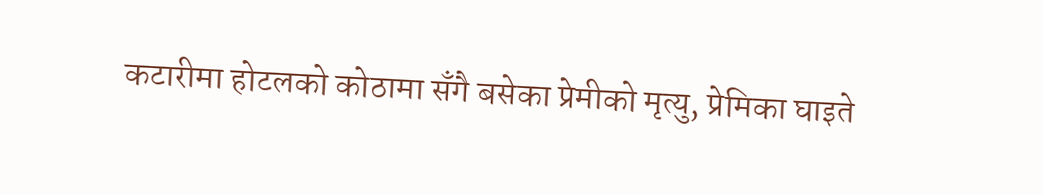कटारीमा होटलको कोठामा सँगै बसेका प्रेमीको मृत्यु, प्रेमिका घाइते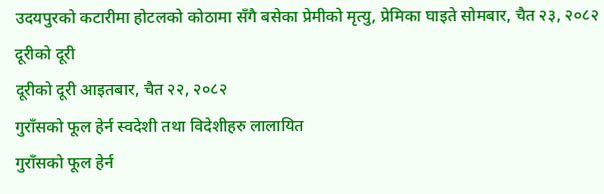उदयपुरको कटारीमा होटलको कोठामा सँगै बसेका प्रेमीको मृत्यु, प्रेमिका घाइते सोमबार, चैत २३, २०८२
दूरीको दूरी
दूरीको दूरी आइतबार, चैत २२, २०८२
गुराँसको फूल हेर्न स्वदेशी तथा विदेशीहरु लालायित
गुराँसको फूल हेर्न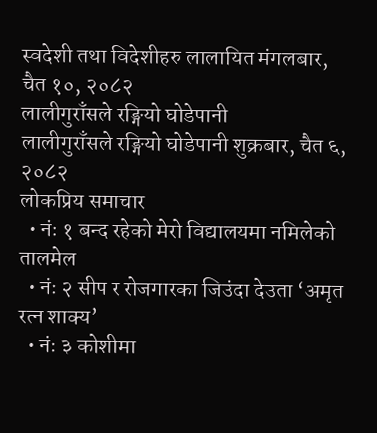स्वदेशी तथा विदेशीहरु लालायित मंगलबार, चैत १०, २०८२
लालीगुराँसले रङ्गियो घोडेपानी
लालीगुराँसले रङ्गियो घोडेपानी शुक्रबार, चैत ६, २०८२
लोकप्रिय समाचार
  • नंः १ बन्द रहेको मेरो विद्यालयमा नमिलेको तालमेल
  • नंः २ सीप र रोजगारका जिउंदा देउता ‘अमृत रत्न शाक्य’
  • नंः ३ कोशीमा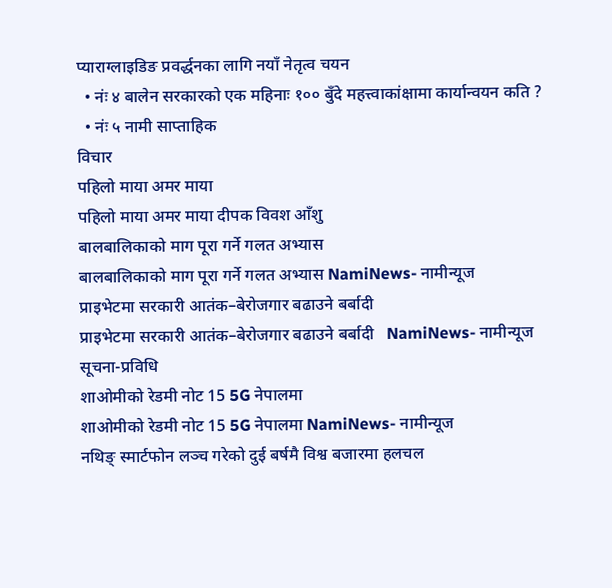प्याराग्लाइडिङ प्रवर्द्धनका लागि नयाँ नेतृत्व चयन
  • नंः ४ बालेन सरकारको एक महिनाः १०० बुँदे महत्त्वाकांक्षामा कार्यान्वयन कति ?
  • नंः ५ नामी साप्ताहिक
विचार
पहिलो माया अमर माया
पहिलो माया अमर माया दीपक विवश आँशु
बालबालिकाको माग पूरा गर्ने गलत अभ्यास
बालबालिकाको माग पूरा गर्ने गलत अभ्यास NamiNews- नामीन्यूज
प्राइभेटमा सरकारी आतंक–बेरोजगार बढाउने बर्बादी
प्राइभेटमा सरकारी आतंक–बेरोजगार बढाउने बर्बादी   NamiNews- नामीन्यूज
सूचना-प्रविधि
शाओमीको रेडमी नोट 15 5G नेपालमा
शाओमीको रेडमी नोट 15 5G नेपालमा NamiNews- नामीन्यूज
नथिङ् स्मार्टफोन लञ्च गरेको दुई बर्षमै विश्व बजारमा हलचल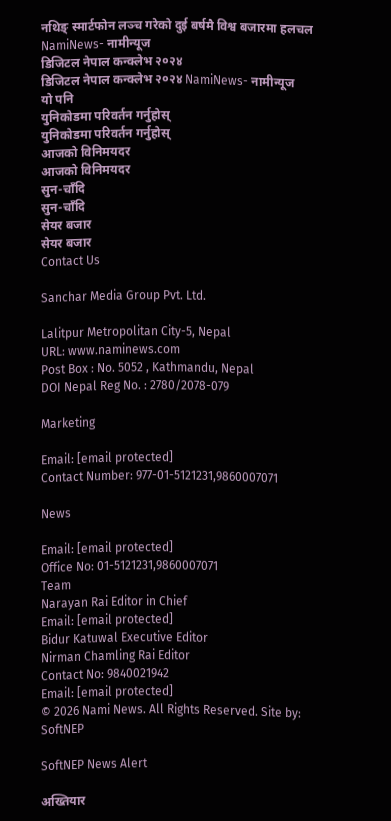नथिङ् स्मार्टफोन लञ्च गरेको दुई बर्षमै विश्व बजारमा हलचल NamiNews- नामीन्यूज
डिजिटल नेपाल कन्क्लेभ २०२४
डिजिटल नेपाल कन्क्लेभ २०२४ NamiNews- नामीन्यूज
यो पनि
युनिकोडमा परिवर्तन गर्नुहोस्
युनिकोडमा परिवर्तन गर्नुहोस्
आजको विनिमयदर
आजको विनिमयदर
सुन-चाँदि
सुन-चाँदि
सेयर बजार
सेयर बजार
Contact Us

Sanchar Media Group Pvt. Ltd.

Lalitpur Metropolitan City-5, Nepal
URL: www.naminews.com
Post Box : No. 5052 , Kathmandu, Nepal
DOI Nepal Reg No. : 2780/2078-079

Marketing

Email: [email protected]
Contact Number: 977-01-5121231,9860007071

News

Email: [email protected]
Office No: 01-5121231,9860007071
Team
Narayan Rai Editor in Chief
Email: [email protected]
Bidur Katuwal Executive Editor
Nirman Chamling Rai Editor
Contact No: 9840021942
Email: [email protected]
© 2026 Nami News. All Rights Reserved. Site by: SoftNEP

SoftNEP News Alert

अख्तियार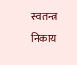स्वतन्त्र निकाय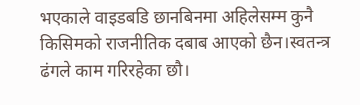भएकाले वाइडबडि छानबिनमा अहिलेसम्‍म कुनै किसिमको राजनीतिक दबाब आएको छैन।स्वतन्त्र ढंगले काम गरिरहेका छौ।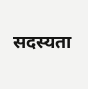सदस्यता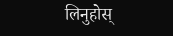लिनुहोस्